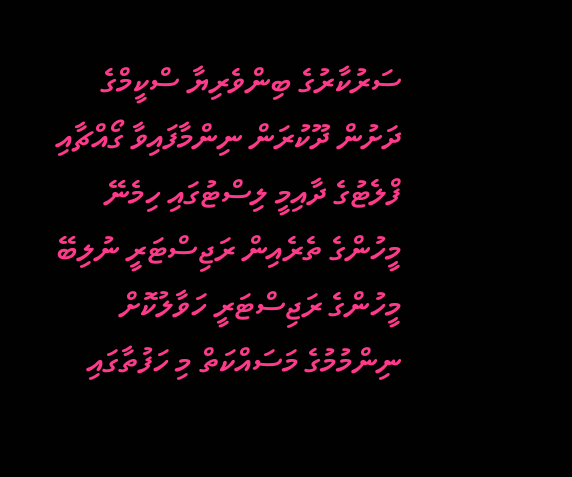ސަރުކާރުގެ ބިންވެރިޔާ ސްކީމްގެ ދަށުން ދޫކުރަން ނިންމާފައިވާ ގޯއްޗާއި ފްލެޓުގެ ދާއިމީ ލިސްޓުގައި ހިމެނޭ މީހުންގެ ތެރެއިން ރަޖިސްޓަރީ ނުލިބޭ މީހުންގެ ރަޖިސްޓަރީ ހަވާލުކޮށް ނިންމުމުގެ މަސައްކަތް މި ހަފުތާގައި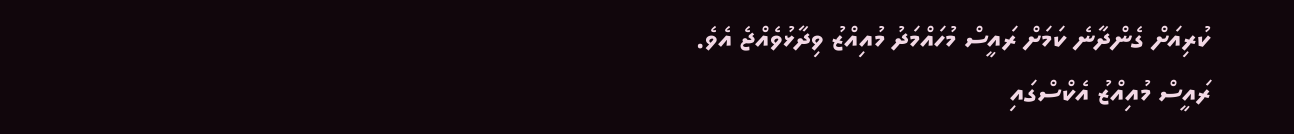ކުރިއަށް ގެންދާނެ ކަމަށް ރައީސް މުހައްމަދު މުއިއްޒު ވިދާޅުވެއްޖެ އެވެ.
ރައީސް މުއިއްޒު އެކްސްގައި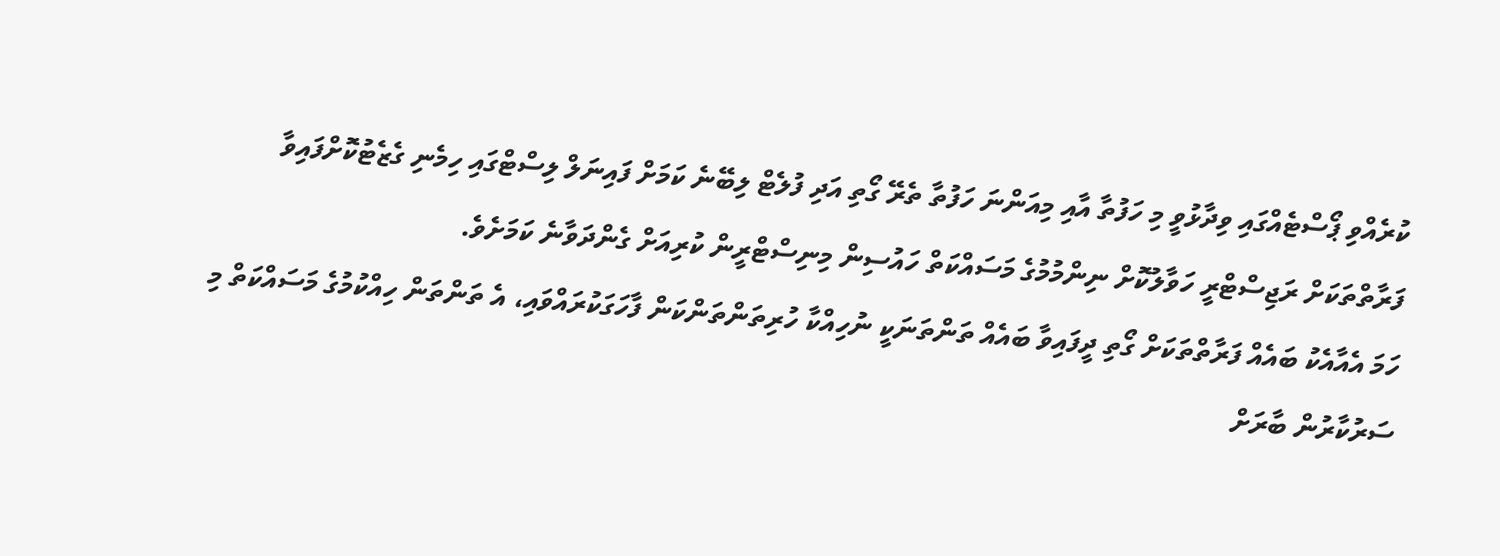ކުރެއްވި ޕޯސްޓެއްގައި ވިދާޅުވީ މި ހަފުތާ އާއި މިއަންނަ ހަފުތާ ތެރޭ ގޯތި އަދި ފުލެޓް ލިބޭނެ ކަމަށް ފައިނަލް ލިސްޓްގައި ހިމެނި ގެޒެޓުކޮށްފައިވާ ފަރާތްތަކަށް ރަޖިސްޓްރީ ހަވާލުކޮށް ނިންމުމުގެ މަސައްކަތް ހައުސިން މިނިސްޓްރީން ކުރިއަށް ގެންދަވާނެ ކަމަށެވެ.
ހަމަ އެއާއެކު ބައެއް ފަރާތްތަކަށް ގޯތި ދީފައިވާ ބައެއް ތަންތަނަކީ ނުހިއްކާ ހުރިތަންތަންކަން ފާހަގަކުރައްވައި، އެ ތަންތަން ހިއްކުމުގެ މަސައްކަތް މި ސަރުކާރުން ބާރަށް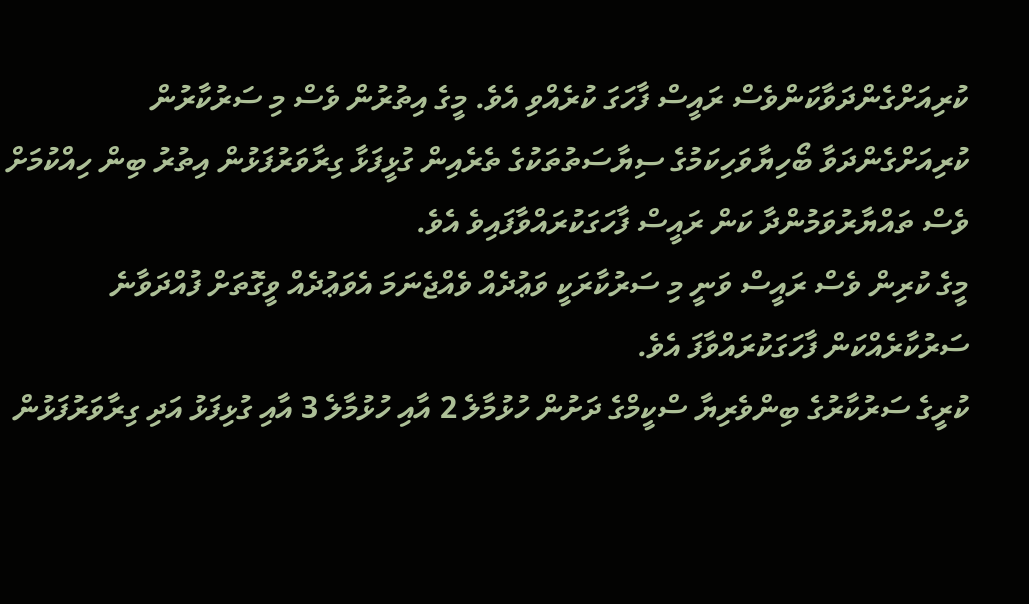ކުރިއަށްގެންދަވާކަންވެސް ރައީސް ފާހަގަ ކުރެއްވި އެވެ. މީގެ އިތުރުން ވެސް މި ސަރުކާރުން ކުރިއަށްގެންދަވާ ބޯހިޔާވަހިކަމުގެ ސިޔާސަތުތަކުގެ ތެރެއިން ގުޅީފަޅާ ގިރާވަރުފަޅުން އިތުރު ބިން ހިއްކުމަށް ވެސް ތައްޔާރުވަމުންދާ ކަން ރައީސް ފާހަގަކުރައްވާފައިވެ އެވެ.
މީގެ ކުރިން ވެސް ރައީސް ވަނީ މި ސަރުކާރަކީ ވަޢުދެއް ވެއްޖެނަމަ އެވަޢުދެއް ވީގޮތަށް ފުއްދަވާނެ ސަރުކާރެއްކަން ފާހަގަކުރައްވާފަ އެވެ.
ކުރީގެ ސަރުކާރުގެ ބިންވެރިޔާ ސްކީމްގެ ދަށުން ހުޅުމާލެ 2 އާއި ހުޅުމާލެ 3 އާއި ގުޅިފަޅު އަދި ގިރާވަރުފަޅުން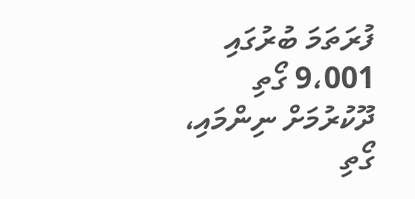ފުރަތަމަ ބުރުގައި 9،001 ގޯތި ދޫކުރުމަށް ނިންމައި، ގޯތި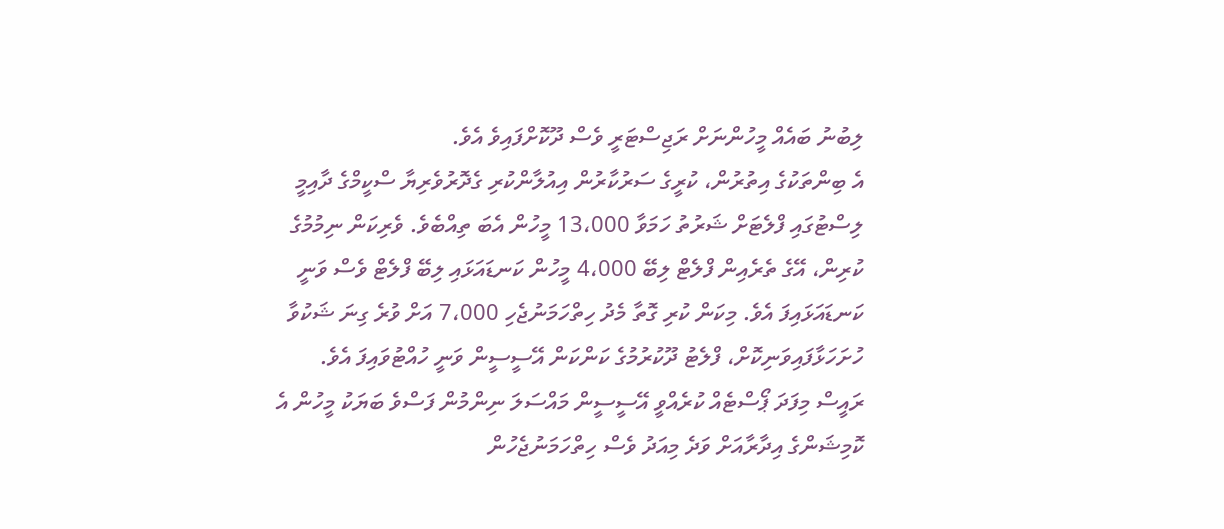ލިބުނު ބައެއް މީހުންނަށް ރަޖިސްޓަރީ ވެސް ދޫކޮށްފައިވެ އެވެ.
އެ ބިންތަކުގެ އިތުރުން، ކުރީގެ ސަރުކާރުން އިއުލާންކުރި ގެދޮރުވެރިޔާ ސްކީމްގެ ދާއިމީ ލިސްޓުގައި ފްލެޓަށް ޝަރުތު ހަމަވާ 13،000 މީހުން އެބަ ތިއްބެވެ. ވެރިކަން ނިމުމުގެ ކުރިން، އޭގެ ތެރެއިން ފްލެޓް ލިބޭ 4،000 މީހުން ކަނޑައަޅައި ލިބޭ ފްލެޓް ވެސް ވަނީ ކަނޑައަޅައިފަ އެވެ. މިކަން ކުރި ގޮތާ މެދު ހިތްހަމަނުޖެހި 7،000 އަށް ވުރެ ގިނަ ޝަކުވާ ހުށަހަޅާފައިވަނިކޮށް، ފްލެޓު ދޫކުރުމުގެ ކަންކަން އޭސީސީން ވަނީ ހުއްޓުވައިފަ އެވެ.
ރައީސް މިފަދަ ޕޯސްޓެއް ކުރެއްވީ އޭސީސީން މައްސަލަ ނިންމުން ފަސްވެ ބަޔަކު މީހުން އެ ކޮމިޝަންގެ އިދާރާއަށް ވަދެ މިއަދު ވެސް ހިތްހަމަނުޖެހުން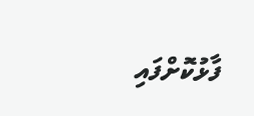ފާޅުކޮށްފައި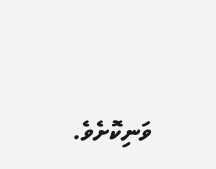ވަނިކޮށެވެ.